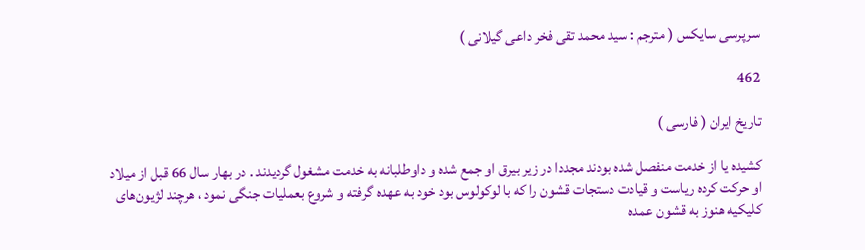سرپرسى سايكس ( مترجم : سيد محمد تقى فخر داعى گيلانى )

462

تاريخ ايران ( فارسى )

كشيده يا از خدمت منفصل شده بودند مجددا در زير بيرق او جمع شده و داوطلبانه به خدمت مشغول گرديدند . در بهار سال 66 قبل از ميلاد او حركت كرده رياست و قيادت دستجات قشون را كه با لوكولوس بود خود به عهده گرفته و شروع بعمليات جنگى نمود ، هرچند لژيون‌هاى كليكيه هنوز به قشون عمده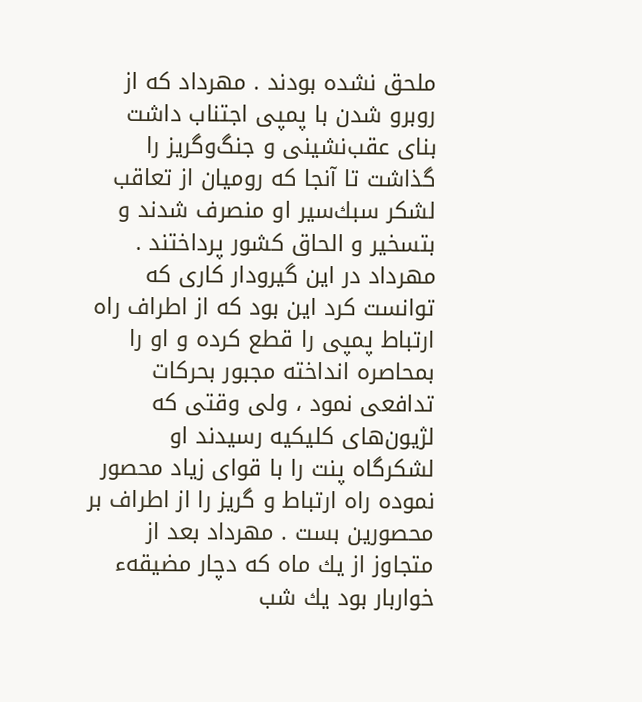ملحق نشده بودند . مهرداد كه از روبرو شدن با پمپى اجتناب داشت بناى عقب‌نشينى و جنگ‌وگريز را گذاشت تا آنجا كه روميان از تعاقب لشكر سبك‌سير او منصرف شدند و بتسخير و الحاق كشور پرداختند . مهرداد در اين گيرودار كارى كه توانست كرد اين بود كه از اطراف راه ارتباط پمپى را قطع كرده و او را بمحاصره انداخته مجبور بحركات تدافعى نمود ، ولى وقتى كه لژيون‌هاى كليكيه رسيدند او لشكرگاه پنت را با قواى زياد محصور نموده راه ارتباط و گريز را از اطراف بر محصورين بست . مهرداد بعد از متجاوز از يك ماه كه دچار مضيقهء خواربار بود يك شب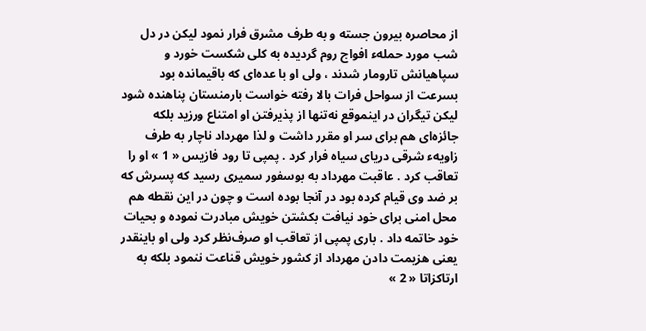از محاصره بيرون جسته و به طرف مشرق فرار نمود ليكن در دل شب مورد حملهء افواج روم گرديده به كلى شكست خورد و سپاهيانش تارومار شدند ، ولى او با عده‌اى كه باقيمانده بود بسرعت از سواحل فرات بالا رفته خواست بارمنستان پناهنده شود ليكن تيگران در اينموقع نه‌تنها از پذيرفتن او امتناع ورزيد بلكه جائزه‌اى هم براى سر او مقرر داشت و لذا مهرداد ناچار به طرف زاويهء شرقى درياى سياه فرار كرد . پمپى تا رود فازيس « 1 » او را تعاقب كرد . عاقبت مهرداد به بوسفور سميرى رسيد كه پسرش كه بر ضد وى قيام كرده بود در آنجا بوده است و چون در اين نقطه هم محل امنى براى خود نيافت بكشتن خويش مبادرت نموده و بحيات خود خاتمه داد . بارى پمپى از تعاقب او صرف‌نظر كرد ولى او باينقدر يعنى هزيمت دادن مهرداد از كشور خويش قناعت ننمود بلكه به ارتاكزاتا « 2 »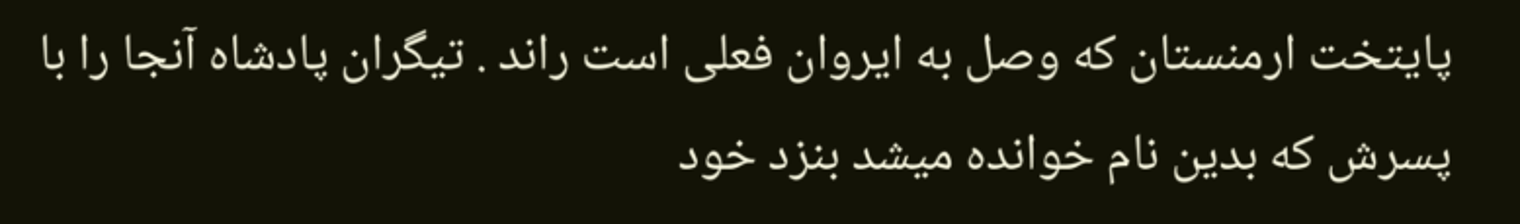پايتخت ارمنستان كه وصل به ايروان فعلى است راند . تيگران پادشاه آنجا را با پسرش كه بدين نام خوانده ميشد بنزد خود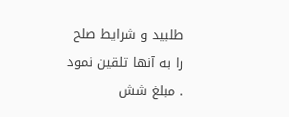طلبيد و شرايط صلح را به آنها تلقين نمود . مبلغ شش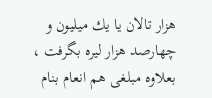هزار تالان يا يك ميليون و چهارصد هزار ليره بگرفت ، بعلاوه مبلغى هم انعام بنام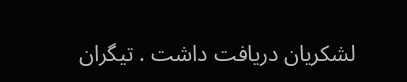لشكريان دريافت داشت . تيگران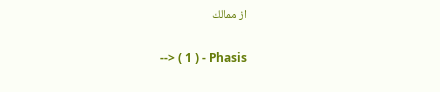از ممالك

--> ( 1 ) - Phasis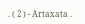. ( 2 ) - Artaxata .